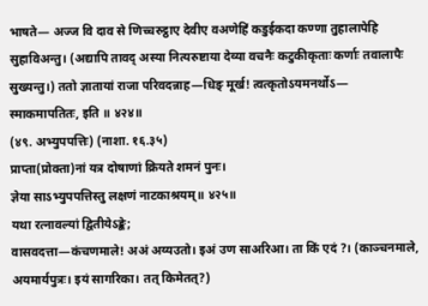भाषते— अज्ज वि दाव से णिच्चरुट्ठाए देवीए वअणेहिं कडुईकदा कण्णा तुहालापेहि सुहाविअन्तु। (अद्यापि तावद् अस्या नित्यरुष्टाया देव्या वचनैः कटुकीकृताः कर्णाः तवालापैः सुख्यन्तु।) ततो ज्ञातायां राजा परिवदन्नाह—धिङ् मूर्ख! त्वत्कृतोऽयमनर्थोऽ— स्माकमापतितः, इति ॥ ४२४॥
(४९. अभ्युपपत्तिः) (नाशा. १६.३५)
प्राप्ता(प्रोक्ता)नां यत्र दोषाणां क्रियते शमनं पुनः।
ज्ञेया साऽभ्युपपत्तिस्तु लक्षणं नाटकाश्रयम्॥ ४२५॥
यथा रत्नावल्यां द्वितीयेऽङ्के;
वासवदत्ता—कंचणमाले! अअं अय्यउतो। इअं उण साअरिआ। ता किं एदं ?। (काञ्चनमाले, अयमार्यपुत्रः। इयं सागरिका। तत् किमेतत्?)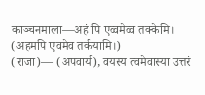काञ्चनमाला—अहं पि एव्वमेव्व तक्केमि। (अहमपि एवमेव तर्कयामि।)
(राजा)— (अपवार्य), वयस्य त्वमेवास्या उत्तरं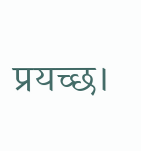प्रयच्छ।